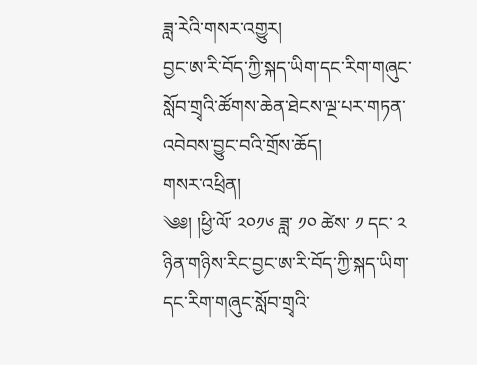ཟླ་རེའི་གསར་འགྱུར།
བྱང་ཨ་རི་བོད་ཀྱི་སྐད་ཡིག་དང་རིག་གཞུང་སློབ་གྲྭའི་ཚོགས་ཆེན་ཐེངས་ལྔ་པར་གཏན་འབེབས་བྱུང་བའི་གྲོས་ཆོད།
གསར་འཕྲིན།
༄༅། །ཕྱི་ལོ་ ༢༠༡༦ ཟླ་ ༡༠ ཚེས་ ༡ དང་ ༢ ཉིན་གཉིས་རིང་བྱང་ཨ་རི་བོད་ཀྱི་སྐད་ཡིག་དང་རིག་གཞུང་སློབ་གྲྭའི་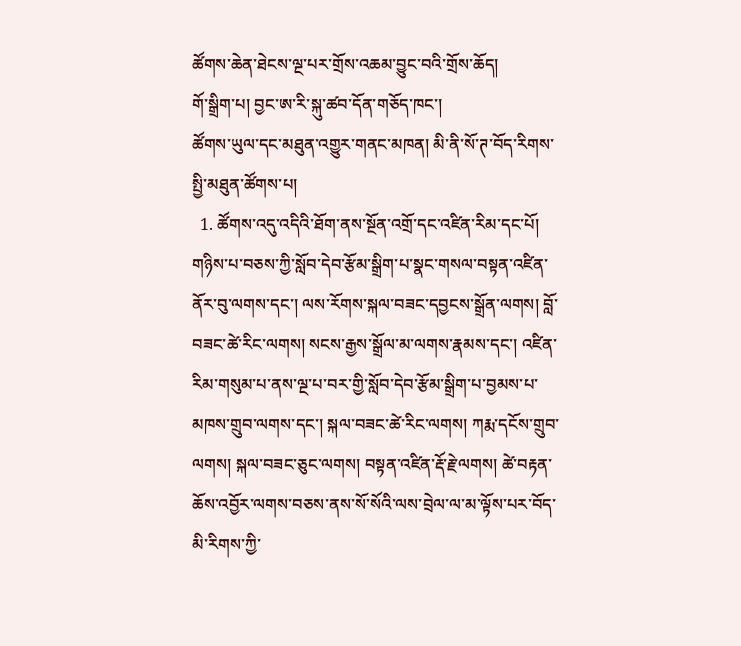ཚོགས་ཆེན་ཐེངས་ལྔ་པར་གྲོས་འཆམ་བྱུང་བའི་གྲོས་ཆོད།
གོ་སྒྲིག་པ། བྱང་ཨ་རི་སྐུ་ཚབ་དོན་གཅོད་ཁང་།
ཚོགས་ཡུལ་དང་མཐུན་འགྱུར་གནང་མཁན། མི་ནི་སོ་ཊ་བོད་རིགས་སྤྱི་མཐུན་ཚོགས་པ།
  1. ཚོགས་འདུ་འདིའི་ཐོག་ནས་སྔོན་འགྲོ་དང་འཛིན་རིམ་དང་པོ། གཉིས་པ་བཅས་ཀྱི་སློབ་དེབ་རྩོམ་སྒྲིག་པ་སྣང་གསལ་བསྟན་འཛིན་ནོར་བུ་ལགས་དང་། ལས་རོགས་སྐལ་བཟང་དབྱངས་སྒྲོན་ལགས། བློ་བཟང་ཚེ་རིང་ལགས། སངས་རྒྱས་སྒྲོལ་མ་ལགས་རྣམས་དང་། འཛིན་རིམ་གསུམ་པ་ནས་ལྔ་པ་བར་གྱི་སློབ་དེབ་རྩོམ་སྒྲིག་པ་བྱམས་པ་མཁས་གྲུབ་ལགས་དང་། སྐལ་བཟང་ཚེ་རིང་ལགས། ཀརྨ་དངོས་གྲུབ་ལགས། སྐལ་བཟང་ཅུང་ལགས། བསྟན་འཛིན་རྡོ་རྗེ་ལགས། ཚེ་བརྟན་ཆོས་འབྱོར་ལགས་བཅས་ནས་སོ་སོའི་ལས་བྲེལ་ལ་མ་ལྟོས་པར་བོད་མི་རིགས་ཀྱི་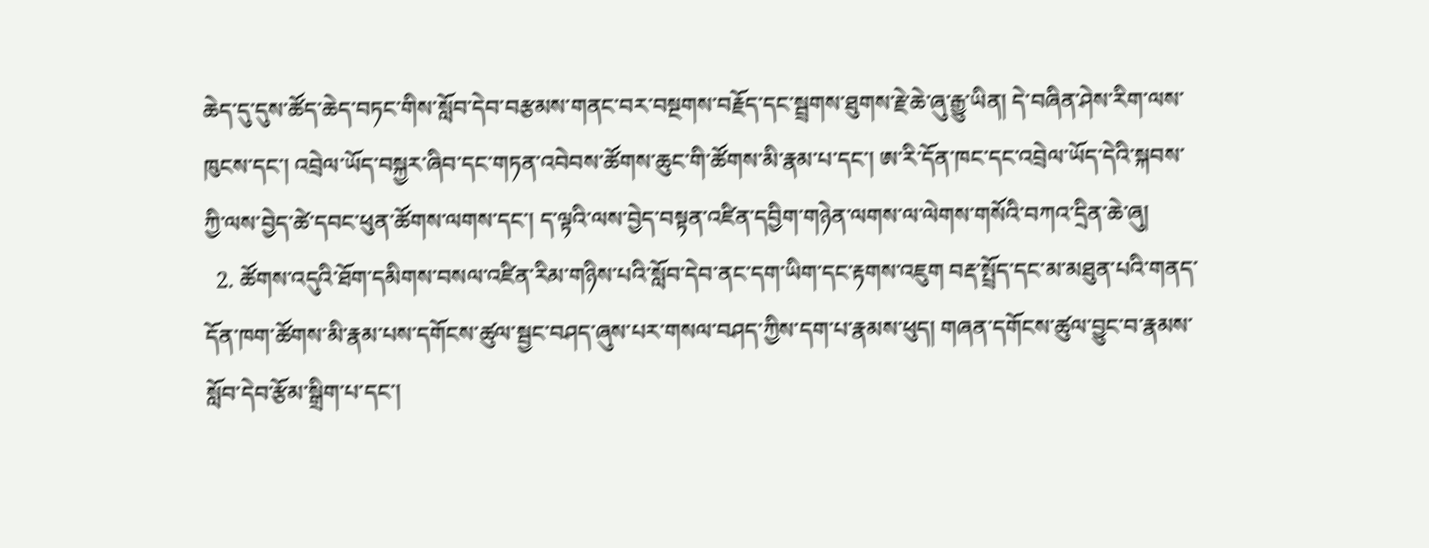ཆེད་དུ་དུས་ཚོད་ཆེད་བཏང་གིས་སློབ་དེབ་བརྩམས་གནང་བར་བསྔགས་བརྗོད་དང་སྦྲགས་ཐུགས་རྗེ་ཆེ་ཞུ་རྒྱུ་ཡིན། དེ་བཞིན་ཤེས་རིག་ལས་ཁུངས་དང་། འབྲེལ་ཡོད་བསྐྱར་ཞིབ་དང་གཏན་འབེབས་ཚོགས་ཆུང་གི་ཚོགས་མི་རྣམ་པ་དང་། ཨ་རི་དོན་ཁང་དང་འབྲེལ་ཡོད་དེའི་སྐབས་ཀྱི་ལས་བྱེད་ཚེ་དབང་ཕུན་ཚོགས་ལགས་དང་། ད་ལྟའི་ལས་བྱེད་བསྟན་འཛིན་དབྱིག་གཉེན་ལགས་ལ་ལེགས་གསོའི་བཀའ་དྲིན་ཆེ་ཞུ།
  2. ཚོགས་འདུའི་ཐོག་དམིགས་བསལ་འཛིན་རིམ་གཉིས་པའི་སློབ་དེབ་ནང་དག་ཡིག་དང་རྟགས་འཇུག བརྡ་སྤྲོད་དང་མ་མཐུན་པའི་གནད་དོན་ཁག་ཚོགས་མི་རྣམ་པས་དགོངས་ཚུལ་སྦྱང་བཤད་ཞུས་པར་གསལ་བཤད་ཀྱིས་དག་པ་རྣམས་ཕུད། གཞན་དགོངས་ཚུལ་བྱུང་བ་རྣམས་སློབ་དེབ་རྩོམ་སྒྲིག་པ་དང་།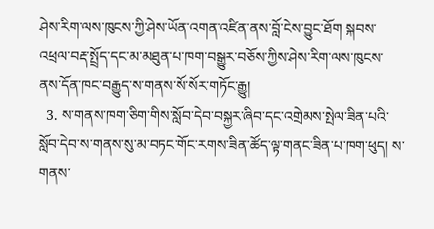ཤེས་རིག་ལས་ཁུངས་ཀྱི་ཤེས་ཡོན་འགན་འཛིན་ནས་བློ་ངེས་བྱུང་ཐོག སྐབས་འཕྲལ་བརྡ་སྤྲོད་དང་མ་མཐུན་པ་ཁག་བསྒྱུར་བཅོས་ཀྱིས་ཤེས་རིག་ལས་ཁུངས་ནས་དོན་ཁང་བརྒྱུད་ས་གནས་སོ་སོར་གཏོང་རྒྱུ།
  3. ས་གནས་ཁག་ཅིག་གིས་སློབ་དེབ་བསྐྱར་ཞིབ་དང་འགྲེམས་སྤེལ་ཟིན་པའི་སློབ་དེབ་ས་གནས་སུ་མ་བཏང་གོང་རགས་ཟིན་ཚོད་ལྟ་གནང་ཟིན་པ་ཁག་ཕུད། ས་གནས་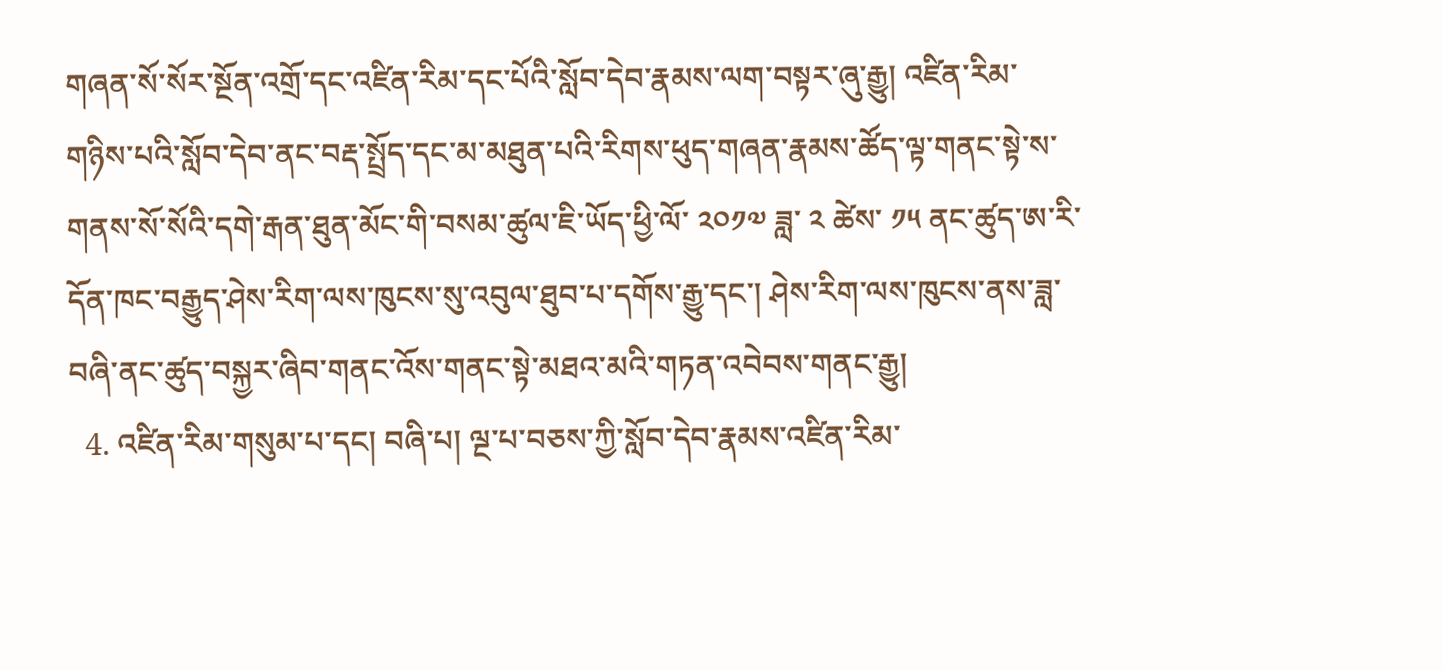གཞན་སོ་སོར་སྔོན་འགྲོ་དང་འཛིན་རིམ་དང་པོའི་སློབ་དེབ་རྣམས་ལག་བསྟར་ཞུ་རྒྱུ། འཛིན་རིམ་གཉིས་པའི་སློབ་དེབ་ནང་བརྡ་སྤྲོད་དང་མ་མཐུན་པའི་རིགས་ཕུད་གཞན་རྣམས་ཚོད་ལྟ་གནང་སྟེ་ས་གནས་སོ་སོའི་དགེ་རྒན་ཐུན་མོང་གི་བསམ་ཚུལ་ཇི་ཡོད་ཕྱི་ལོ་ ༢༠༡༧ ཟླ་ ༢ ཚེས་ ༡༥ ནང་ཚུད་ཨ་རི་དོན་ཁང་བརྒྱུད་ཤེས་རིག་ལས་ཁུངས་སུ་འབུལ་ཐུབ་པ་དགོས་རྒྱུ་དང་། ཤེས་རིག་ལས་ཁུངས་ནས་ཟླ་བཞི་ནང་ཚུད་བསྐྱར་ཞིབ་གནང་འོས་གནང་སྟེ་མཐའ་མའི་གཏན་འབེབས་གནང་རྒྱུ།
  4. འཛིན་རིམ་གསུམ་པ་དང། བཞི་པ། ལྔ་པ་བཅས་ཀྱི་སློབ་དེབ་རྣམས་འཛིན་རིམ་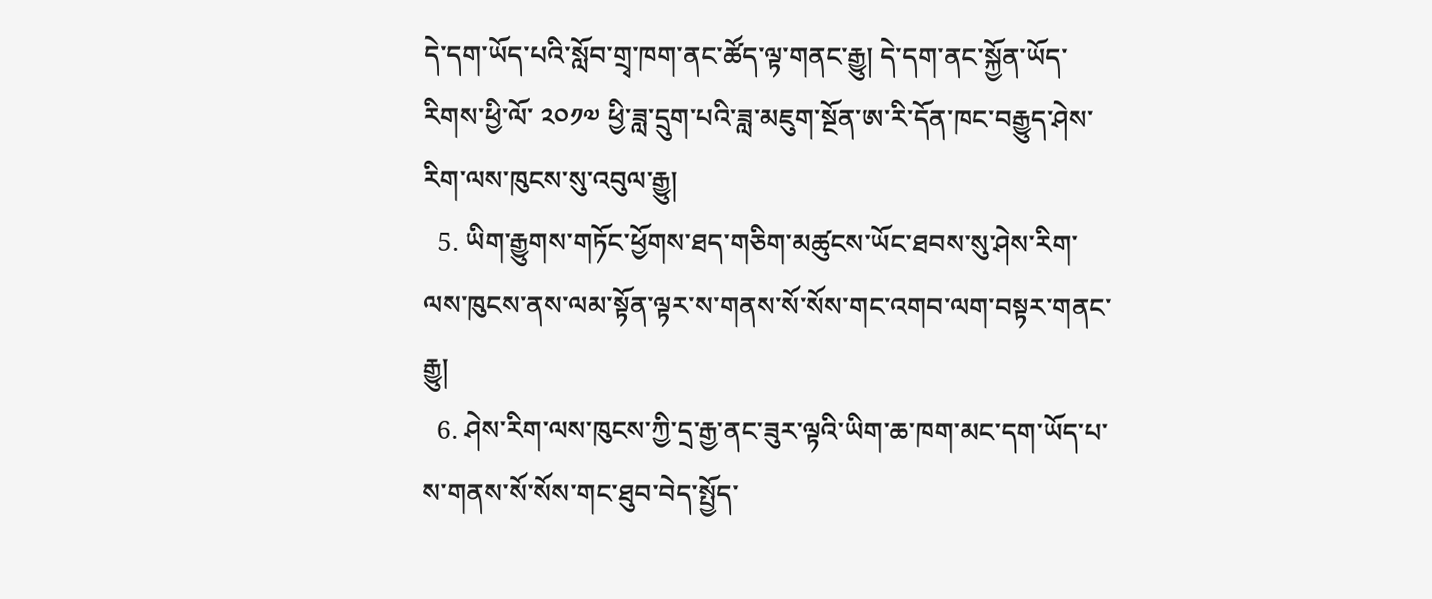དེ་དག་ཡོད་པའི་སློབ་གྲྭ་ཁག་ནང་ཚོད་ལྟ་གནང་རྒྱུ། དེ་དག་ནང་སྐྱོན་ཡོད་རིགས་ཕྱི་ལོ་ ༢༠༡༧ ཕྱི་ཟླ་དྲུག་པའི་ཟླ་མཇུག་སྔོན་ཨ་རི་དོན་ཁང་བརྒྱུད་ཤེས་རིག་ལས་ཁུངས་སུ་འབུལ་རྒྱུ།
  5. ཡིག་རྒྱུགས་གཏོང་ཕྱོགས་ཐད་གཅིག་མཚུངས་ཡོང་ཐབས་སུ་ཤེས་རིག་ལས་ཁུངས་ནས་ལམ་སྟོན་ལྟར་ས་གནས་སོ་སོས་གང་འགབ་ལག་བསྟར་གནང་རྒྱུ།
  6. ཤེས་རིག་ལས་ཁུངས་ཀྱི་དྲ་རྒྱ་ནང་ཟུར་ལྟའི་ཡིག་ཆ་ཁག་མང་དག་ཡོད་པ་ས་གནས་སོ་སོས་གང་ཐུབ་བེད་སྤྱོད་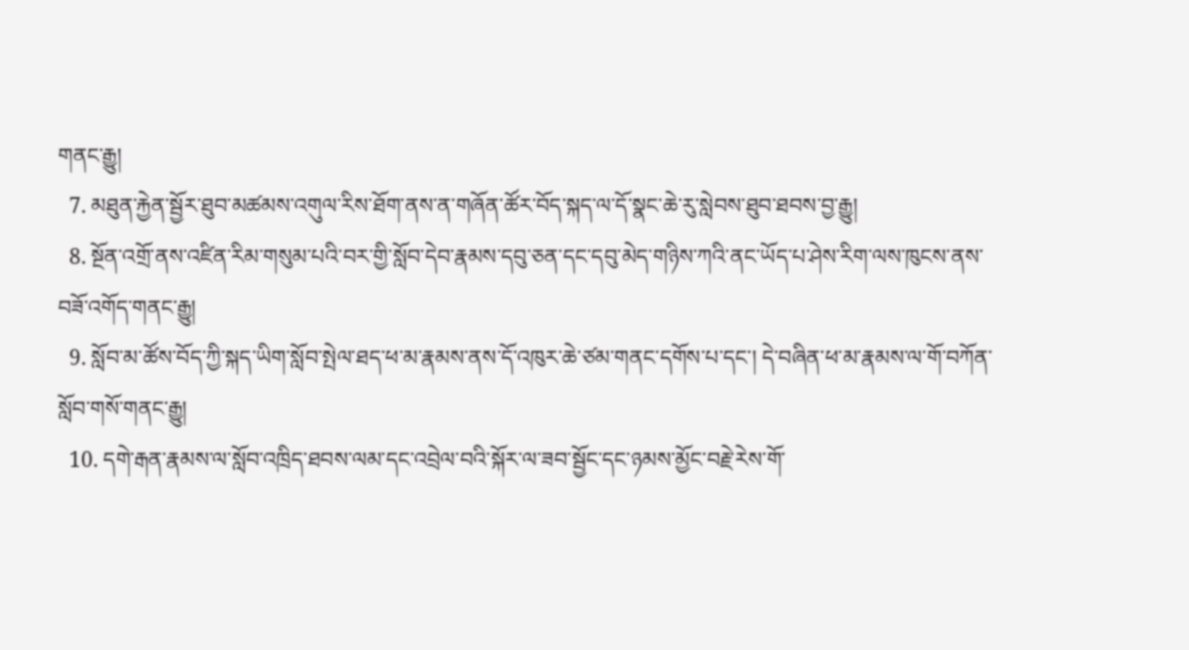གནང་རྒྱུ།
  7. མཐུན་རྐྱེན་སྦྱོར་ཐུབ་མཚམས་འགུལ་རིས་ཐོག་ནས་ན་གཞོན་ཚོར་བོད་སྐད་ལ་དོ་སྣང་ཆེ་རུ་སླེབས་ཐུབ་ཐབས་བྱ་རྒྱུ།
  8. སྔོན་འགྲོ་ནས་འཛིན་རིམ་གསུམ་པའི་བར་གྱི་སློབ་དེབ་རྣམས་དབུ་ཅན་དང་དབུ་མེད་གཉིས་ཀའི་ནང་ཡོད་པ་ཤེས་རིག་ལས་ཁུངས་ནས་བཟོ་འགོད་གནང་རྒྱུ།
  9. སློབ་མ་ཚོས་བོད་ཀྱི་སྐད་ཡིག་སློབ་སྤེལ་ཐད་ཕ་མ་རྣམས་ནས་དོ་འཁུར་ཆེ་ཙམ་གནང་དགོས་པ་དང་། དེ་བཞིན་ཕ་མ་རྣམས་ལ་གོ་བཀོན་སློབ་གསོ་གནང་རྒྱུ།
  10. དགེ་རྒན་རྣམས་ལ་སློབ་འཁྲིད་ཐབས་ལམ་དང་འབྲེལ་བའི་སྐོར་ལ་ཟབ་སྦྱོང་དང་ཉམས་མྱོང་བརྗེ་རེས་གོ་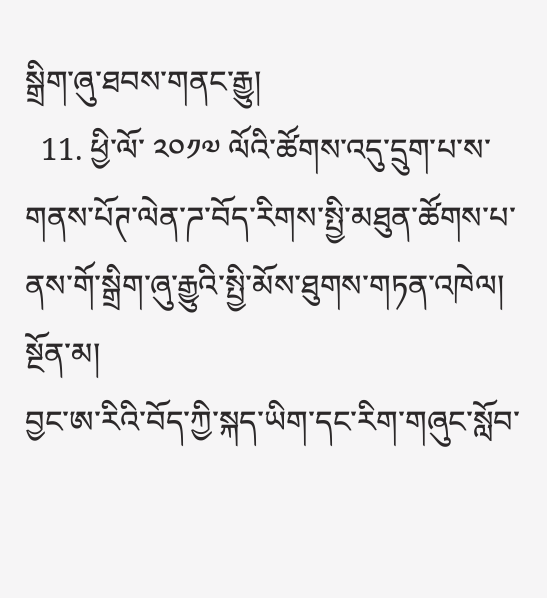སྒྲིག་ཞུ་ཐབས་གནང་རྒྱུ།
  11. ཕྱི་ལོ་ ༢༠༡༧ ལོའི་ཚོགས་འདུ་དྲུག་པ་ས་གནས་པོཊ་ལེན་ཌ་བོད་རིགས་སྤྱི་མཐུན་ཚོགས་པ་ནས་གོ་སྒྲིག་ཞུ་རྒྱུའི་སྤྱི་མོས་ཐུགས་གཏན་འཁེལ།
སྔོན་མ།
བྱང་ཨ་རིའི་བོད་ཀྱི་སྐད་ཡིག་དང་རིག་གཞུང་སློབ་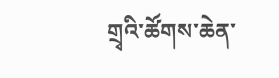གྲྭའི་ཚོགས་ཆེན་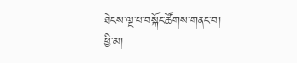ཐེངས་ལྔ་པ་བསྐོང་ཚོགས་གནང་བ།
ཕྱི་མ།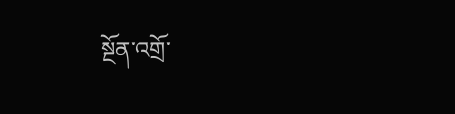སྔོན་འགྲོ་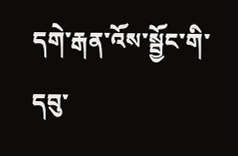དགེ་རྒན་འོས་སྦྱོང་གི་དབུ་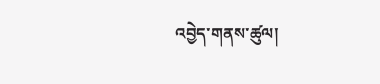འབྱེད་གནས་ཚུལ།